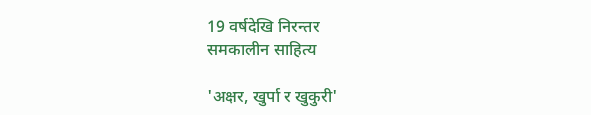19 वर्षदेखि निरन्तर
समकालीन साहित्य

'अक्षर, खुर्पा र खुकुरी'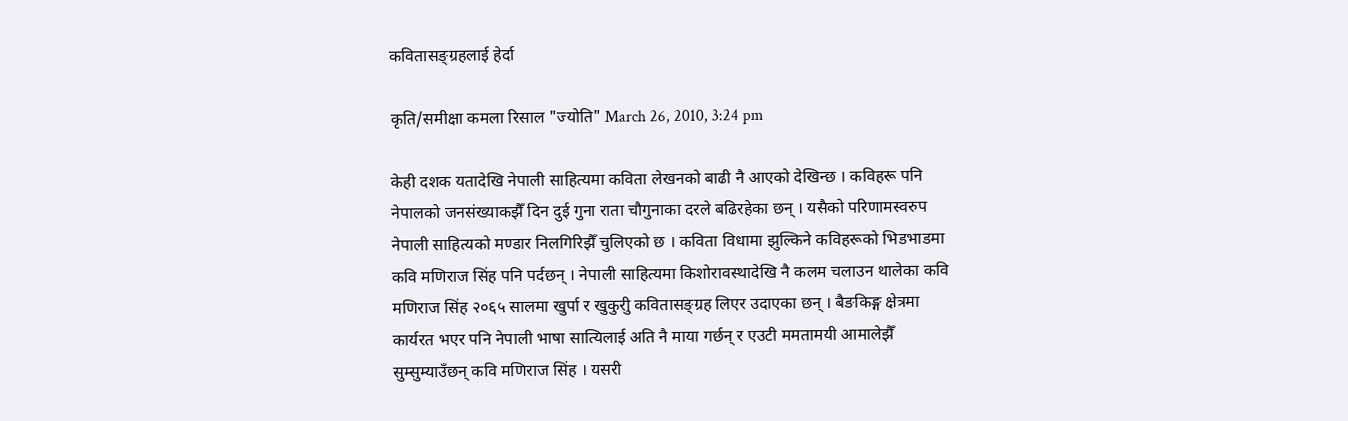कवितासङ्ग्रहलाई हेर्दा

कृति/समीक्षा कमला रिसाल "ज्योति" March 26, 2010, 3:24 pm

केही दशक यतादेखि नेपाली साहित्यमा कविता लेखनको बाढी नै आएको देखिन्छ । कविहरू पनि नेपालको जनसंख्याकझैँ दिन दुई गुना राता चौगुनाका दरले बढिरहेका छन् । यसैको परिणामस्वरुप नेपाली साहित्यको मण्डार निलगिरिझैँ चुलिएको छ । कविता विधामा झुल्किने कविहरूको भिडभाडमा कवि मणिराज सिंह पनि पर्दछन् । नेपाली साहित्यमा किशोरावस्थादेखि नै कलम चलाउन थालेका कवि मणिराज सिंह २०६५ सालमा खुर्पा र खुकुरीु कवितासङ्ग्रह लिएर उदाएका छन् । बैङकिङ्ग क्षेत्रमा कार्यरत भएर पनि नेपाली भाषा सात्यिलाई अति नै माया गर्छन् र एउटी ममतामयी आमालेझैँ सुम्सुम्याउँछन् कवि मणिराज सिंह । यसरी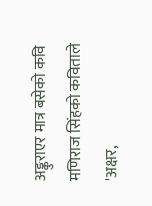अङ्कुराएर मात्र बसेको कवि मणिराज सिंहको कविताले 'अक्षर,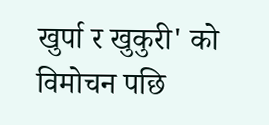खुर्पा र खुकुरी' को विमोचन पछि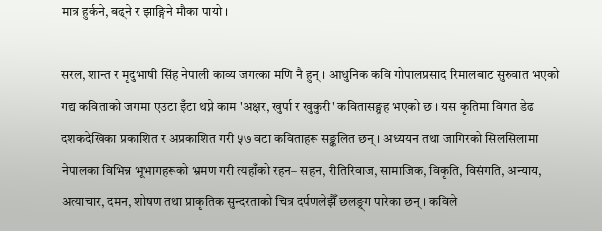मात्र हुर्कने, बढ्ने र झाङ्गिने मौका पायो ।

सरल, शान्त र मृदुभाषी सिंह नेपाली काव्य जगत्का मणि नै हुन् । आधुनिक कवि गोपालप्रसाद रिमालबाट सुरुवात भएको गद्य कविताको जगमा एउटा इँटा थप्ने काम 'अक्षर, खुर्पा र खुकुरी' कवितासङ्ग्रह भएको छ । यस कृतिमा विगत डेढ दशकदेखिका प्रकाशित र अप्रकाशित गरी ५७ वटा कविताहरू सङ्कलित छन् । अध्ययन तथा जागिरको सिलसिलामा नेपालका विभिन्न भूभागहरूको भ्रमण गरी त्यहाँको रहन– सहन, रीतिरिवाज, सामाजिक, विकृति, विसंगति, अन्याय, अत्याचार, दमन, शोषण तथा प्राकृतिक सुन्दरताको चित्र दर्पणलेझैँ छलङ्र्ग पारेका छन् । कविले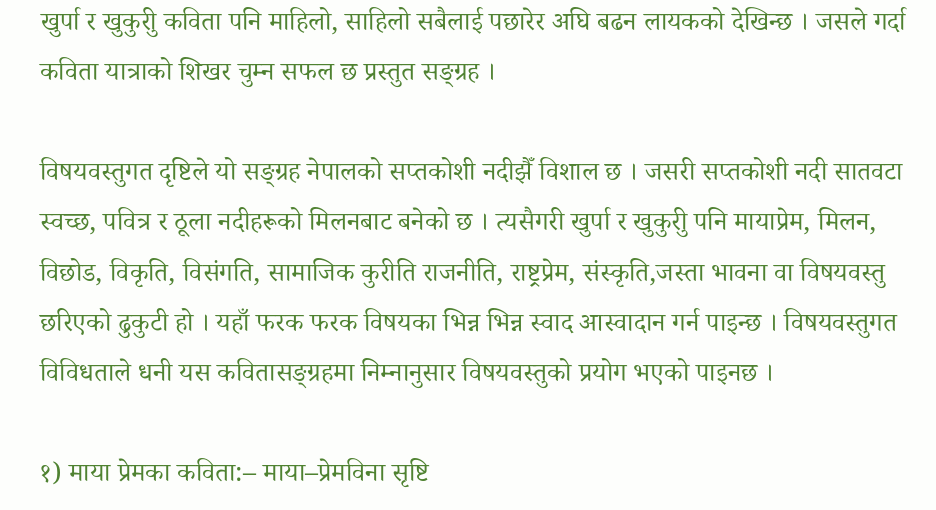खुर्पा र खुकुरीु कविता पनि माहिलो, साहिलो सबैलाई पछारेर अघि बढन लायकको देखिन्छ । जसले गर्दा कविता यात्राको शिखर चुम्न सफल छ प्रस्तुत सङ्ग्रह ।

विषयवस्तुगत दृष्टिले यो सङ्ग्रह नेपालको सप्तकोशी नदीझैँ विशाल छ । जसरी सप्तकोशी नदी सातवटा स्वच्छ, पवित्र र ठूला नदीहरूको मिलनबाट बनेको छ । त्यसैगरी खुर्पा र खुकुरीु पनि मायाप्रेम, मिलन, विछोड, विकृति, विसंगति, सामाजिक कुरीति राजनीति, राष्ट्रप्रेम, संस्कृति,जस्ता भावना वा विषयवस्तु छरिएको ढुकुटी हो । यहाँ फरक फरक विषयका भिन्न भिन्न स्वाद आस्वादान गर्न पाइन्छ । विषयवस्तुगत विविधताले धनी यस कवितासङ्ग्रहमा निम्नानुसार विषयवस्तुको प्रयोग भएको पाइनछ ।

१) माया प्रेमका कविता:– माया–प्रेमविना सृष्टि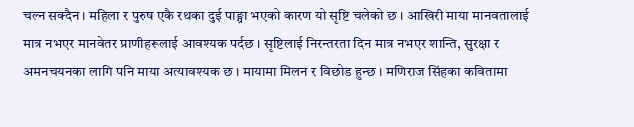चल्न सक्दैन । महिला र पुरुष एकै रथका दुई पाङ्ग्रा भएको कारण यो सृष्टि चलेको छ । आखिरी माया मानवतालाई मात्र नभएर मानवेतर प्राणीहरूलाई आवश्यक पर्दछ । सृष्टिलाई निरन्तरता दिन मात्र नभएर शान्ति, सुरक्षा र अमनचयनका लागि पनि माया अत्यावश्यक छ । मायामा मिलन र विछोड हुन्छ । मणिराज सिंहका कवितामा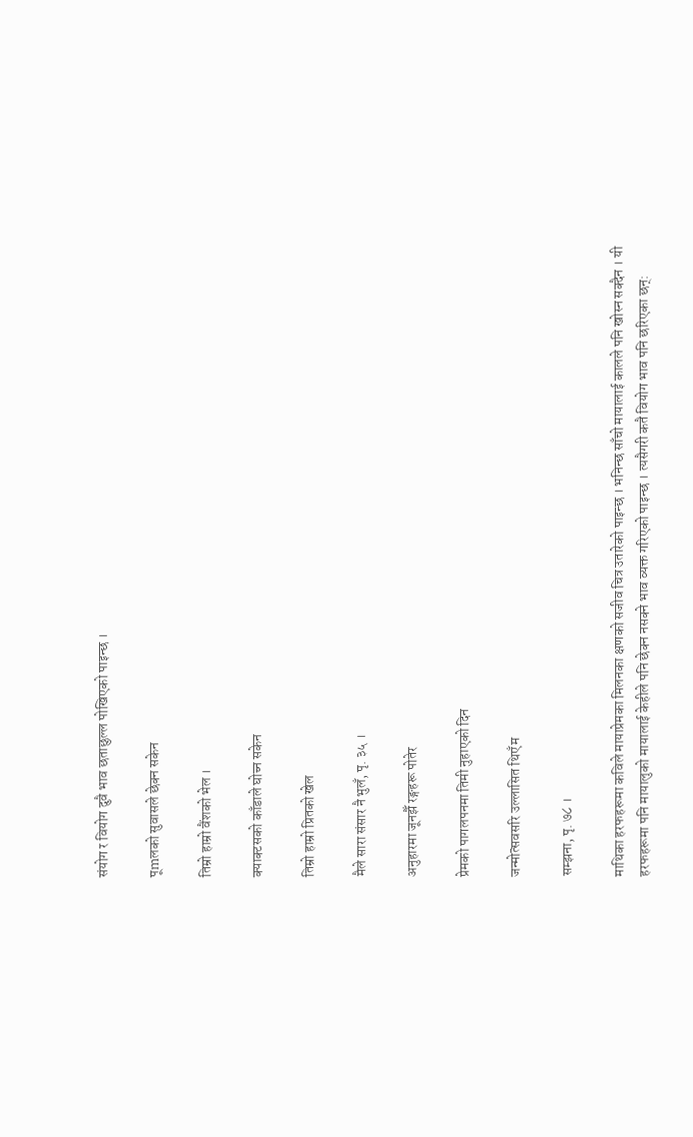संयोग र वियोग दुवै भाव छताछुल्ल पोखिएको पाइन्छ ।

पूmलको सुवासले छेक्न सकेन

तिम्रो हाम्रो वैंशको भेल ।

क्याक्टसको काँडाले घोच्न सकेन

तिम्रो हाम्रो प्रितको खेल

मैले सारा संसार नै भुलँ, पृ. ३५ ।

अनुहारमा जूनझैँ रङ्गहरू पोतेर

प्रेमको पागलपनमा तिमी नुहाएको दिन

जन्मोत्सवसरि उल्लासित थिएँ म

सम्झना, पृ. ७८ ।

माथिका हरफहरूमा कविले मायाप्रेमका मिलनका क्षणको सजीव चित्र उतारेको पाइन्छ । भनिन्छ साँचो मायालाई कालले पनि खोस्न सक्दैन । यी हरफहरूमा पनि मायालुको मायालाई केहीले पनि छेक्न नसक्ने भाव व्यक्त गरिएको पाइन्छ । त्यसैगरी कतै वियोग भाव पनि छरिएका छन्: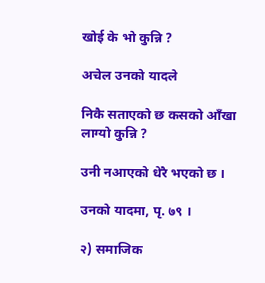खोई के भो कुन्नि ?

अचेल उनको यादले

निकै सताएको छ कसको आँखा लाग्यो कुन्नि ?

उनी नआएको धेरै भएको छ ।

उनको यादमा, पृ. ७९ ।

२) समाजिक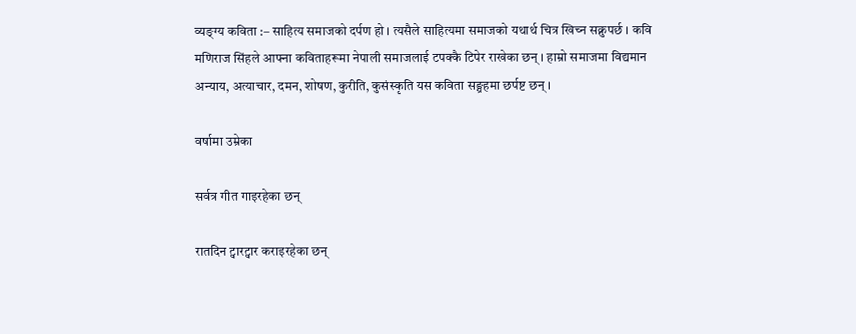व्यङ्ग्य कविता :– साहित्य समाजको दर्पण हो । त्यसैले साहित्यमा समाजको यथार्थ चित्र खिच्न सक्नुपर्छ । कवि मणिराज सिंहले आफ्ना कविताहरूमा नेपाली समाजलाई टपक्कै टिपेर राखेका छन् । हाम्रो समाजमा विद्यमान अन्याय, अत्याचार, दमन, शोषण, कुरीति, कुसंस्कृति यस कविता सङ्ग्रहमा छर्पष्ट छन् ।

वर्षामा उम्रेका

सर्वत्र गीत गाइरहेका छन्

रातदिन ट्वारट्वार कराइरहेका छन्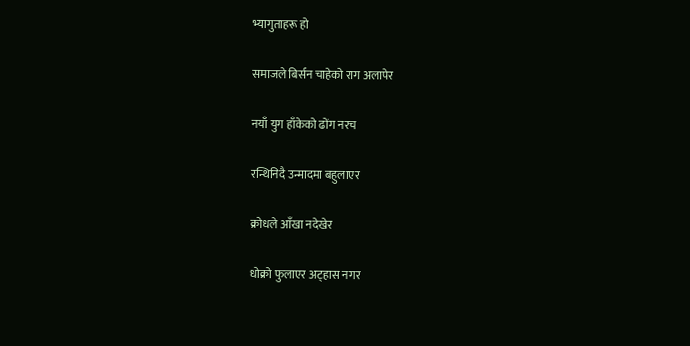भ्यागुताहरू हो

समाजले बिर्सन चाहेको राग अलापेर

नयाँ युग हाँकेको ढोंग नरच

रन्थिनिदै उन्मादमा बहुलाएर

क्रोधले आँखा नदेखेर

धोक्रो फुलाएर अट्हास नगर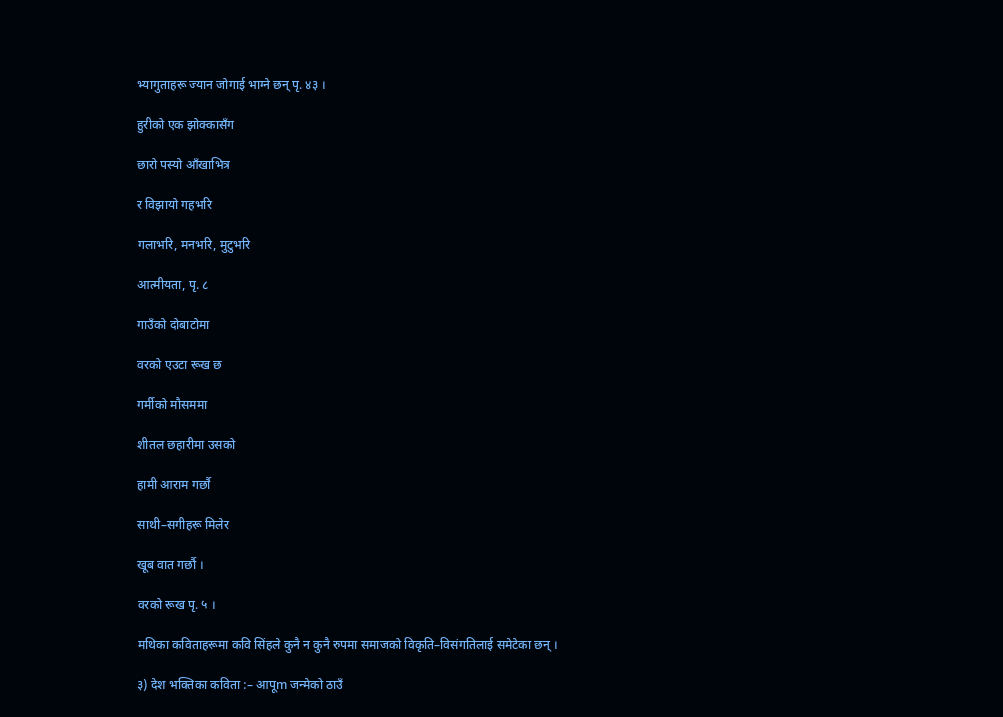भ्यागुताहरू ज्यान जोगाई भाग्ने छन् पृ. ४३ ।

हुरीको एक झोक्कासँग

छारो पस्यो आँखाभित्र

र विझायो गहभरि

गलाभरि, मनभरि, मुटुभरि

आत्मीयता, पृ. ८

गाउँको दोबाटोमा

वरको एउटा रूख छ

गर्मीको मौसममा

शीतल छहारीमा उसको

हामी आराम गर्छौ

साथी–सगीहरू मिलेर

खूब वात गर्छौ ।

वरको रूख पृ. ५ ।

मथिका कविताहरूमा कवि सिंहले कुनै न कुनै रुपमा समाजको विकृति–विसंगतिलाई समेटेका छन् ।

३) देश भक्तिका कविता :– आपूm जन्मेको ठाउँ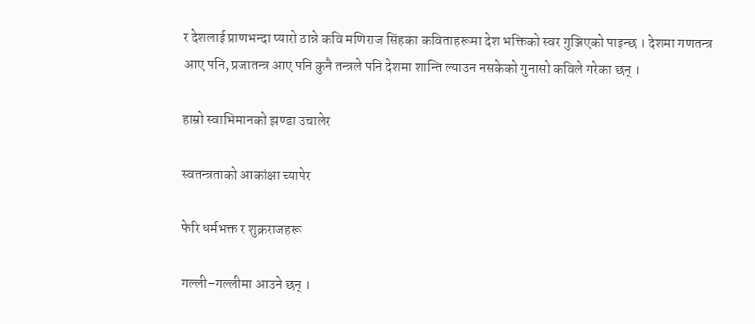र देशलाई प्राणभन्दा प्यारो ठान्ने कवि मणिराज सिंहका कविताहरूमा देश भक्तिको स्वर गुञ्जिएको पाइन्छ । देशमा गणतन्त्र आए पनि, प्रजातन्त्र आए पनि कुनै तन्त्रले पनि देशमा शान्ति ल्याउन नसकेको गुनासो कविले गरेका छन् ।

हाम्रो स्वाभिमानको झण्डा उचालेर

स्वतन्त्रताको आकांक्षा च्यापेर

फेरि धर्मभक्त र शुक्रराजहरू

गल्ली–गल्लीमा आउने छन् ।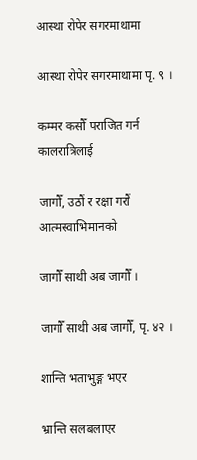आस्था रोपेर सगरमाथामा

आस्था रोपेर सगरमाथामा पृ. ९ ।

कम्मर कसौँ पराजित गर्न कालरात्रिलाई

जागौँ, उठौं र रक्षा गरौं आत्मस्वाभिमानको

जागौँ साथी अब जागौँ ।

जागौँ साथी अब जागौँ, पृ. ४२ ।

शान्ति भताभुङ्ग भएर

भ्रान्ति सलबलाएर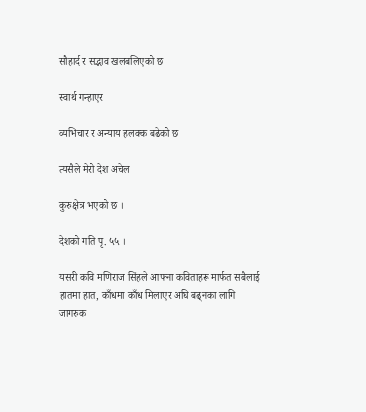सौहार्द र सद्भाव खलबलिएको छ

स्वार्थ गन्हाएर

व्यभिचार र अन्याय हलक्क बढेको छ

त्यसैले मेरो देश अचेल

कुरुक्षेत्र भएको छ ।

देशको गति पृ. ५५ ।

यसरी कवि मणिराज सिंहले आफ्ना कविताहरू मार्फत सबैलाई हातमा हात, काँधमा काँध मिलाएर अघि बढ्नका लागि जागरुक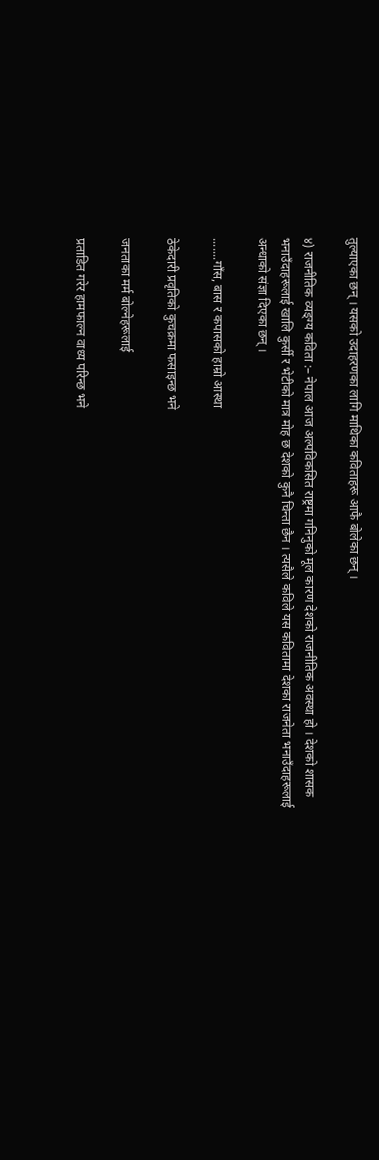तुल्याएका छन् । यसको उदाहरणका लागि माथिका कविताहरू आफै बोलेका छन् ।

४) राजनीतिक व्यङ्ग्य कविता :– नेपाल आज अल्पविकसित राष्ट्रमा गनिनुको मूल कारण देशको राजनीतिक अवस्था हो । देशको शासक भनाउँदाहरूलाई खालि कुर्सी र भेटीको मात्र मोह छ देशको कुनै चिन्ता छैन । त्यसैले कविले यस कवितामा देशका राजनेता भनाउँदाहरूलाई अन्धाको संज्ञा दिएका छन् ।

.......गाँस, बास र कपासको हाम्रो आस्था

ठेकेदारी प्रवृतिको कुचक्रमा फसाइन्छ भने

जनताका मर्म बोल्नेहरूलाई

प्रताडित गरेर हामफाल्न वाध्य परिन्छ भने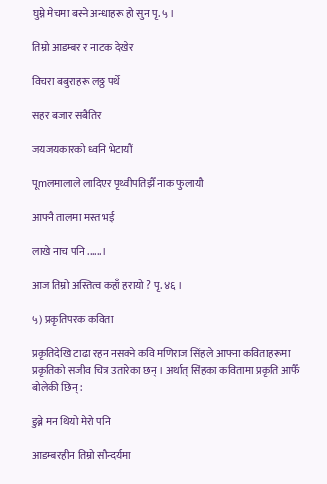घुम्ने मेचमा बस्ने अन्धाहरू हो सुन पृ. ५ ।

तिम्रो आडम्बर र नाटक देखेर

विचरा बबुराहरू लठ्ठ पर्थे

सहर बजार सबैतिर

जयजयकारको ध्वनि भेटायौं

पूmलमालाले लादिएर पृथ्वीपतिझैँ नाक फुलायौ

आफ्नै तालमा मस्त भई

लाखे नाच पनि ......।

आज तिम्रो अस्तित्व कहाँ हरायो ? पृ. ४६ ।

५) प्रकृतिपरक कविता

प्रकृतिदेखि टाढा रहन नसक्ने कवि मणिराज सिंहले आफ्ना कविताहरूमा प्रकृतिको सजीव चित्र उतारेका छन् । अर्थात् सिंहका कवितामा प्रकृति आफैँ बोलेकी छिन् :

डुब्ने मन थियो मेरो पनि

आडम्बरहीन तिम्रो सौन्दर्यमा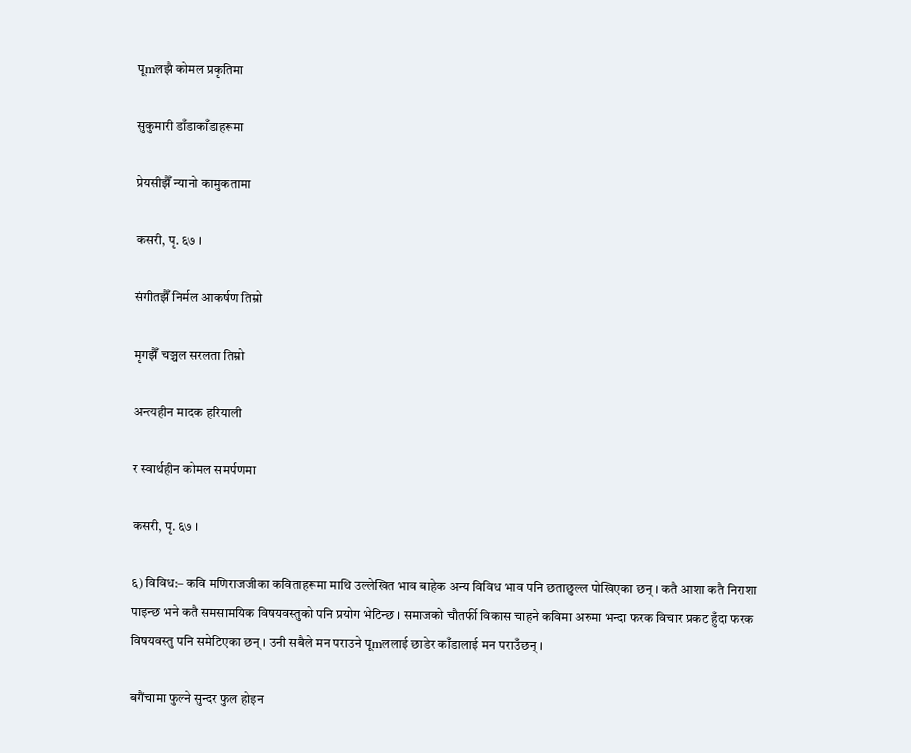पूmलझै कोमल प्रकृतिमा

सुकुमारी डाँडाकाँडाहरूमा

प्रेयसीझैँ न्यानो कामुकतामा

कसरी, पृ. ६७ ।

संगीतझैँ निर्मल आकर्षण तिम्रो

मृगझैँ चञ्चल सरलता तिम्रो

अन्त्यहीन मादक हरियाली

र स्वार्थहीन कोमल समर्पणमा

कसरी, पृ. ६७ ।

६) विविध:– कवि मणिराजजीका कविताहरूमा माथि उल्लेखित भाव बाहेक अन्य विविध भाव पनि छताछुल्ल पोखिएका छन् । कतै आशा कतै निराशा पाइन्छ भने कतै समसामयिक विषयवस्तुको पनि प्रयोग भेटिन्छ । समाजको चौतर्फी विकास चाहने कविमा अरुमा भन्दा फरक विचार प्रकट हुँदा फरक विषयवस्तु पनि समेटिएका छन् । उनी सबैले मन पराउने पूmललाई छाडेर काँडालाई मन पराउँछन् ।

बगैंचामा फुल्ने सुन्दर फुल होइन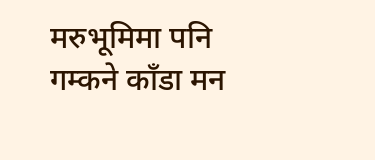मरुभूमिमा पनि गम्कने काँडा मन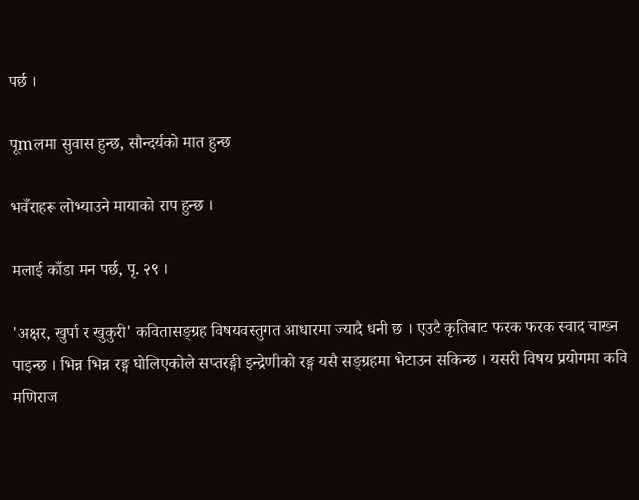पर्छ ।

पूmलमा सुवास हुन्छ, सौन्दर्यको मात हुन्छ

भवँराहरू लोभ्याउने मायाको राप हुन्छ ।

मलाई काँडा मन पर्छ, पृ. २९ ।

'अक्षर, खुर्पा र खुकुरी' कवितासङ्ग्रह विषयवस्तुगत आधारमा ज्यादै धनी छ । एउटै कृतिबाट फरक फरक स्वाद चाख्न पाइन्छ । भिन्न भिन्न रङ्ग घोलिएकोले सप्तरङ्गी इन्द्रेणीको रङ्ग यसै सङ्ग्रहमा भेटाउन सकिन्छ । यसरी विषय प्रयोगमा कवि मणिराज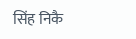सिंह निकै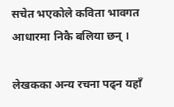सचेत भएकोले कविता भावगत आधारमा निकै बलिया छन् ।

लेखकका अन्य रचना पढ्न यहाँ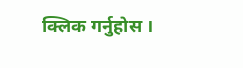क्लिक गर्नुहोस ।